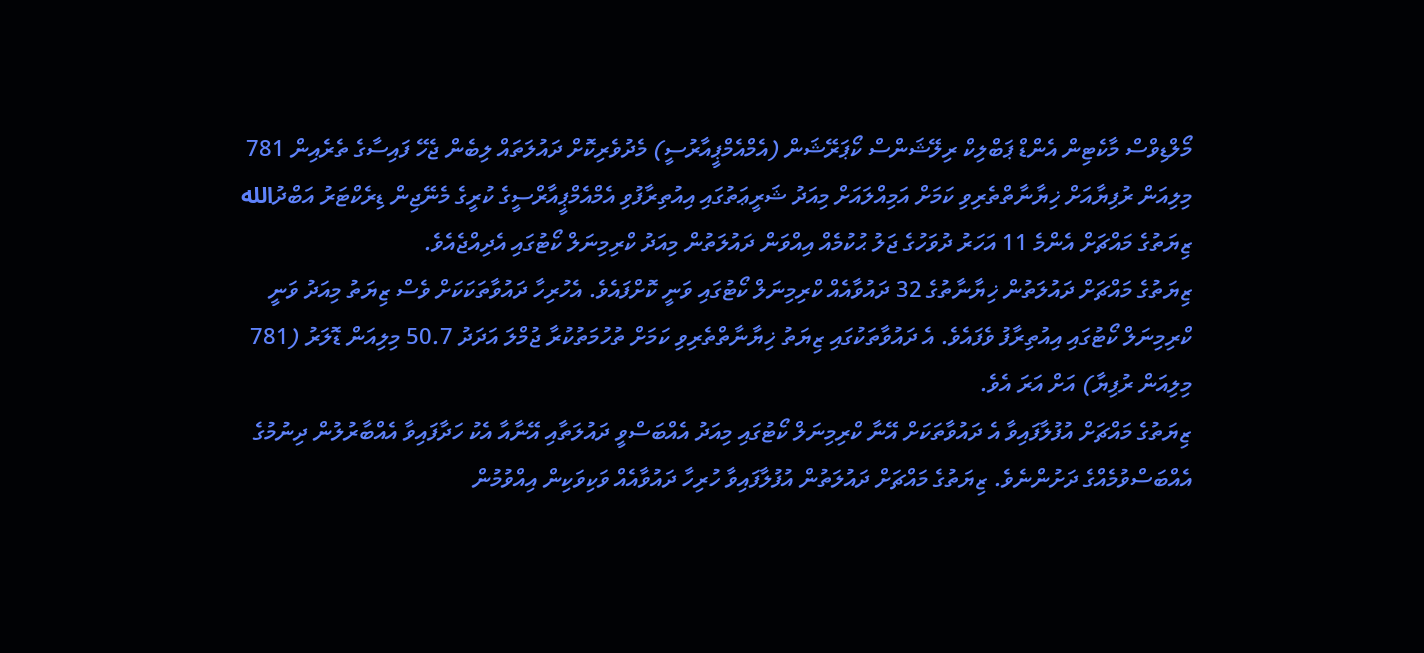މޯލްޑިވްސް މާކެޓިން އެންޑް ޕަބްލިކް ރިލޭޝަންސް ކޯޕަރޭޝަން (އެމްއެމްޕީއާރުސީ) މެދުވެރިކޮށް ދައުލަތައް ލިބެން ޖެހޭ ފައިސާގެ ތެރެއިން 781 މިލިއަން ރުފިޔާއަށް ޚިޔާނާތްތެރިވި ކަމަށް އަމިއްލައަށް މިއަދު ޝަރީޢަތުގައި އިއުތިރާފުވި އެމްއެމްޕީއާރްސީގެ ކުރީގެ މެނޭޖިން ޑިރެކްޓަރު އަބްދުالله ޒިޔަތުގެ މައްޗަށް އެންމެ 11 އަހަރު ދުވަހުގެ ޖަލު ޙުކުމެއް އިއްވަން ދައުލަތުން މިއަދު ކްރިމިނަލް ކޯޓުގައި އެދިއްޖެއެވެ.
ޒިޔަތުގެ މައްޗަށް ދައުލަތުން ޚިޔާނާތުގެ 32 ދައުވާއެއް ކްރިމިނަލް ކޯޓުގައި ވަނީ ކޮށްފައެވެ. އެހުރިހާ ދައުވާތަކަކަށް ވެސް ޒިޔަތު މިއަދު ވަނީ ކްރިމިނަލް ކޯޓުގައި އިއުތިރާފު ވެފައެވެ. އެ ދައުވާތަކުގައި ޒިޔަތު ޚިޔާނާތްތެރިވި ކަމަށް ތުހުމަތުކުރާ ޖުމްލަ އަދަދު 50.7 މިލިއަން ޑޮލަރު (781 މިލިއަން ރުފިޔާ) އަށް އަރަ އެވެ.
ޒިޔަތުގެ މައްޗަށް އުފުލާފައިވާ އެ ދައުވާތަކަށް އޭނާ ކްރިމިނަލް ކޯޓުގައި މިއަދު އެއްބަސްވީ ދައުލަތާއި އޭނާއާ އެކު ހަދާފައިވާ އެއްބާރުލުން ދިނުމުގެ އެއްބަސްވުމެއްގެ ދަށުންނެވެ. ޒިޔަތުގެ މައްޗަށް ދައުލަތުން އުފުލާފައިވާ ހުރިހާ ދައުވާއެއް ވަކިވަކިން އިއްވުމުން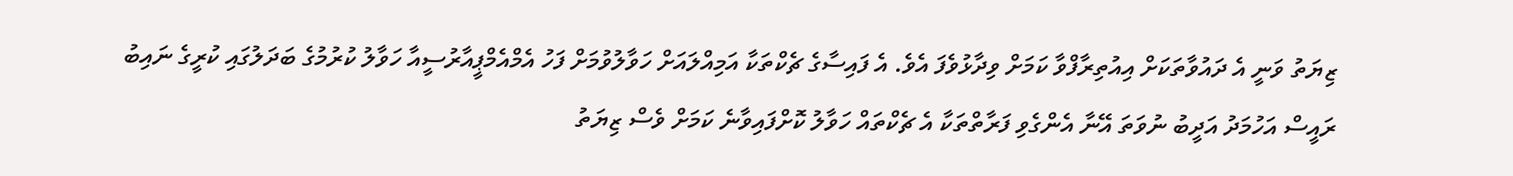ޒިޔަތު ވަނީ އެ ދައުވާތަކަށް އިއުތިރާފްވާ ކަމަށް ވިދާޅުވެފަ އެވެ. އެ ފައިސާގެ ޗެކްތަކާ އަމިއްލައަށް ހަވާލުވުމަށް ފަހު އެމްއެމްޕީއާރުސީއާ ހަވާލު ކުރުމުގެ ބަދަލުގައި ކުރީގެ ނައިބު ރައީސް އަހުމަދު އަދީބު ނުވަތަ އޭނާ އެންގެވި ފަރާތްތަކާ އެ ޗެކްތައް ހަވާލު ކޮށްފައިވާނެ ކަމަށް ވެސް ޒިޔަތު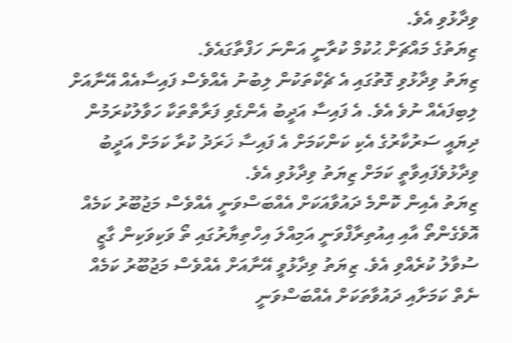ވިދާޅުވި އެވެ.
ޒިޔަތުގެ މައްޗަށް ޙުކުމް ކުރާނީ އަންނަ ހަފްތާގައެވެ.
ޒިޔަތު ވިދާޅުވި ގޮތުގައި އެ ޗެކްތަކުން ލިބުނު އެއްވެސް ފައިސާއެއް އޭނާއަށް ލިބިފައެއް ނުވެ އެވެ. އެ ފައިސާ އަދީބު އެންގެވި ފަރާތްތަކާ ހަވާލުކުރަމުން ދިޔައީ ސަރުކާރުގެ އެކި ކަންކަމަށް އެ ފައިސާ ޚަރަދު ކުރާ ކަމަށް އަދީބު ވިދާޅުވެފައިވާތީ ކަމަށް ޒިޔަތު ވިދާޅުވި އެވެ.
ޒިޔަތު އެއިން ކޮންމެ ދައުވާއަކަށް އެއްބަސްވަނީ އެއްވެސް މަޖުބޫރު ކަމެއް އޮވެގެންތޯ އާއި އިއުތިރާފްވަނީ އަމިއްލަ އިހްތިޔާރުގައި ތޯ ވަކިވަކިން ގާޒީ ސުވާލު ކުރެއްވި އެވެ. ޒިޔަތު ވިދާޅުވީ އޭނާއަށް އެއްވެސް މަޖުބޫރު ކަމެއް ނެތް ކަމަށާއި ދައުވާތަކަށް އެއްބަސްވަނީ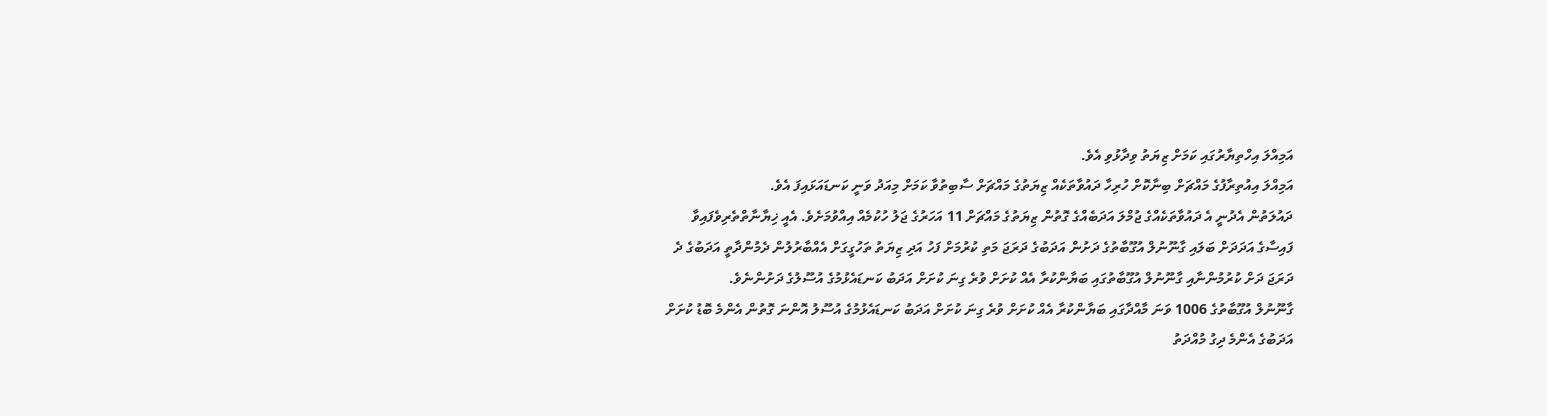އަމިއްލަ އިހްތިޔާރުގައި ކަމަށް ޒިޔަތު ވިދާޅުވި އެވެ.
އަމިއްލަ އިއުތިރާފުގެ މައްޗަށް ބިނާކޮށް ހުރިހާ ދައުވާތަކެއް ޒިޔަތުގެ މައްޗަށް ސާބިތުވާ ކަމަށް މިއަދު ވަނީ ކަނޑައަޅައިފަ އެވެ.
ދައުލަތުން އެދުނީ އެ ދައުވާތަކެއްގެ ޖުމްލަ އަދަބެއްގެ ގޮތުން ޒިޔަތުގެ މައްޗަށް 11 އަހަރުގެ ޖަލު ހުކުމެއް އިއްވުމަށެވެ. އެއީ ޚިޔާނާތްތެރިވެފައިވާ ފައިސާގެ އަދަދަށް ބަލައި ގާނޫނުލް އުގޫބާތުގެ ދަށުން އަދަބުގެ ދަރަޖަ މަތި ކުރުމަށް ފަހު އަދި ޒިޔަތު ތަހުގީގަށް އެއްބާރުލުން ދެމުންދާތީ އަދަބުގެ ދެ ދަރަޖަ ދަށް ކުރުމުންނާއި ގާނޫނުލް އުގޫބާތުގައި ބަޔާންކުރާ އެއް ކުށަށް ވުރެ ގިނަ ކުށަށް އަދަބު ކަނޑައެޅުމުގެ އުސޫލުގެ ދަށުންނެވެ.
ގާނޫނުލް އުގޫބާތުގެ 1006 ވަނަ މާއްދާގައި ބަޔާންކުރާ އެއް ކުށަށް ވުރެ ގިނަ ކުށަށް އަދަބު ކަނޑައެޅުމުގެ އުސޫލު އޮންނަ ގޮތުން އެންމެ ބޮޑު ކުށަށް އަދަބުގެ އެންމެ ދިގު މުއްދަތު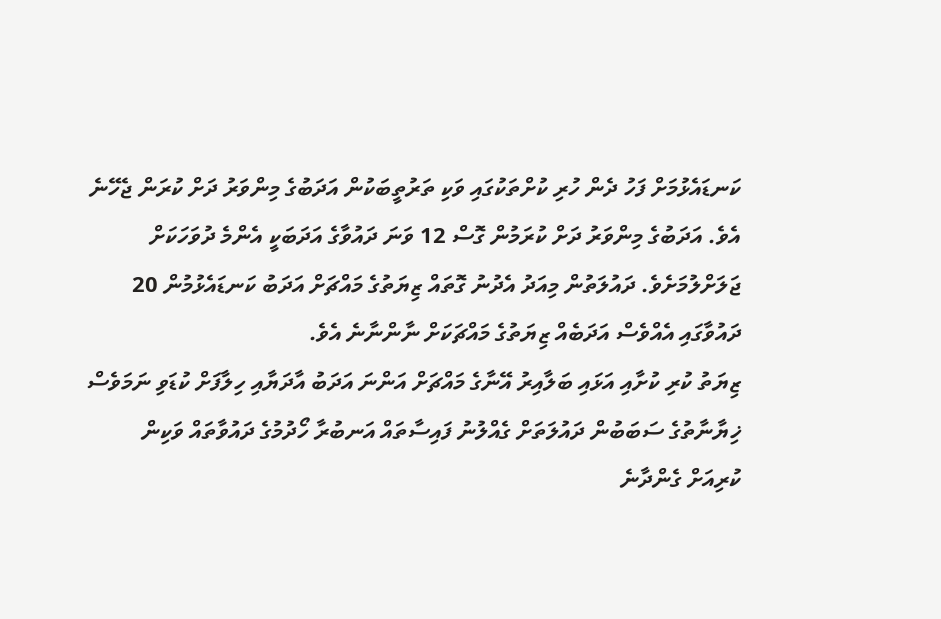ކަނޑައެޅުމަށް ފަހު ދެން ހުރި ކުށްތަކުގައި ވަކި ތަރުތީބަކުން އަދަބުގެ މިންވަރު ދަށް ކުރަން ޖެހޭނެ އެވެ. އަދަބުގެ މިންވަރު ދަށް ކުރަމުން ގޮސް 12 ވަނަ ދައުވާގެ އަދަބަކީ އެންމެ ދުވަހަކަށް ޖަލަށްލުމަށެވެ. ދައުލަތުން މިއަދު އެދުނު ގޮތައް ޒިޔަތުގެ މައްޗަށް އަދަބު ކަނޑައެޅުމުން 20 ދައުވާގައި އެއްވެސް އަދަބެއް ޒިޔަތުގެ މައްޗަކަށް ނާންނާނެ އެވެ.
ޒިޔަތު ކުރި ކުށާއި އަޅައި ބަލާއިރު އޭނާގެ މައްޗަށް އަންނަ އަދަބު އާދަޔާއި ހިލާފަށް ކުޑަވި ނަމަވެސް ޚިޔާނާތުގެ ސަބަބުން ދައުލަތަށް ގެއްލުނު ފައިސާތައް އަނބުރާ ހޯދުމުގެ ދައުވާތައް ވަކިން ކުރިއަށް ގެންދާނެ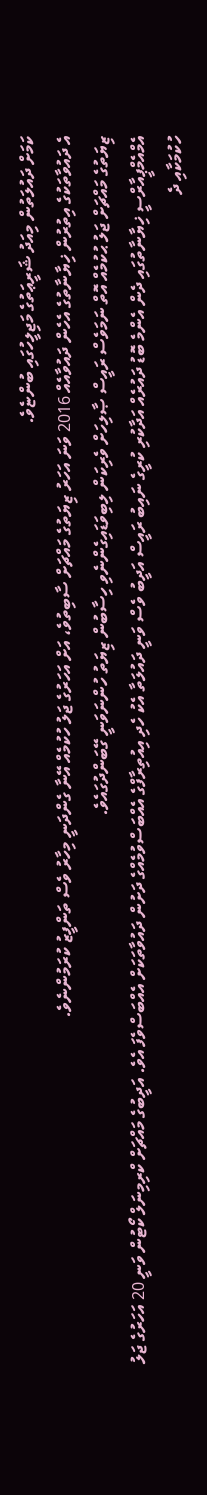ކަމަށް ދައުލަތުން މިއަދު ޝަރީޢަތުގެ މަޖިލީހުގައި ބުންޏެވެ.
އެ ދައުވާތަކުގެ އިތުރުން ޚިޔާނާތުގެ އެހެން ދައުވާއެއް 2016 ވަނަ އަހަރު ޒިޔަތުގެ މައްޗަށް ސާބިތުވެ، އަށް އަހަރުގެ ޖަލު ހުކުމެއް އޭނާ ގެންދަނީ މިހާރު ވެސް ތަންފީޒު ކުރަމުންނެވެ.
ޒިޔަތުގެ މައްޗަށް ޖަލު ޙުކުމެއް އޮތް ނަމަވެސް ރައީސް ޞާލިހަށް ވެރިކަން ލިބިވަޑައިގެންނެވި ހިސާބުން ޒިޔަތު ހުންނަވަނީ ގޭބަންދުގައެވެ.
އެމްއެމްޕީއާރްސީ ޚިޔާނާތުގައި ދެން އެންމެ ބޮޑު ދައުރެއް އަދާކުރި ކުރީގެ ނައިބު ރައީސް އަދީބު ވެސް ވަނީ ދައުލަތާ އެކު ހެދި އިއުތިރާފްގެ އެއްބަސްވުމެއްގެ ދަށުން ދައުވާތަކަށް އެއްބަސްވެފަ އެވެ. އަދީބުގެ މައްޗަށް ކްރިމިނަލް ކޯޓުން ވަނީ 20 އަހަރުގެ ޖަލު ހުކުމަކާއި ދެ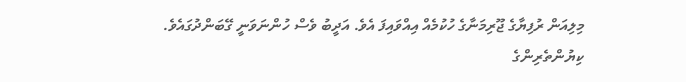މިލިއަން ރުފިޔާގެ ޖޫރިމަނާގެ ހުކުމެއް އިއްވައިފަ އެވެ. އަދީބު ވެސް ހުންނަވަނީ ގޭބަންދުގައެވެ.
ކިޔުންތެރިންގެ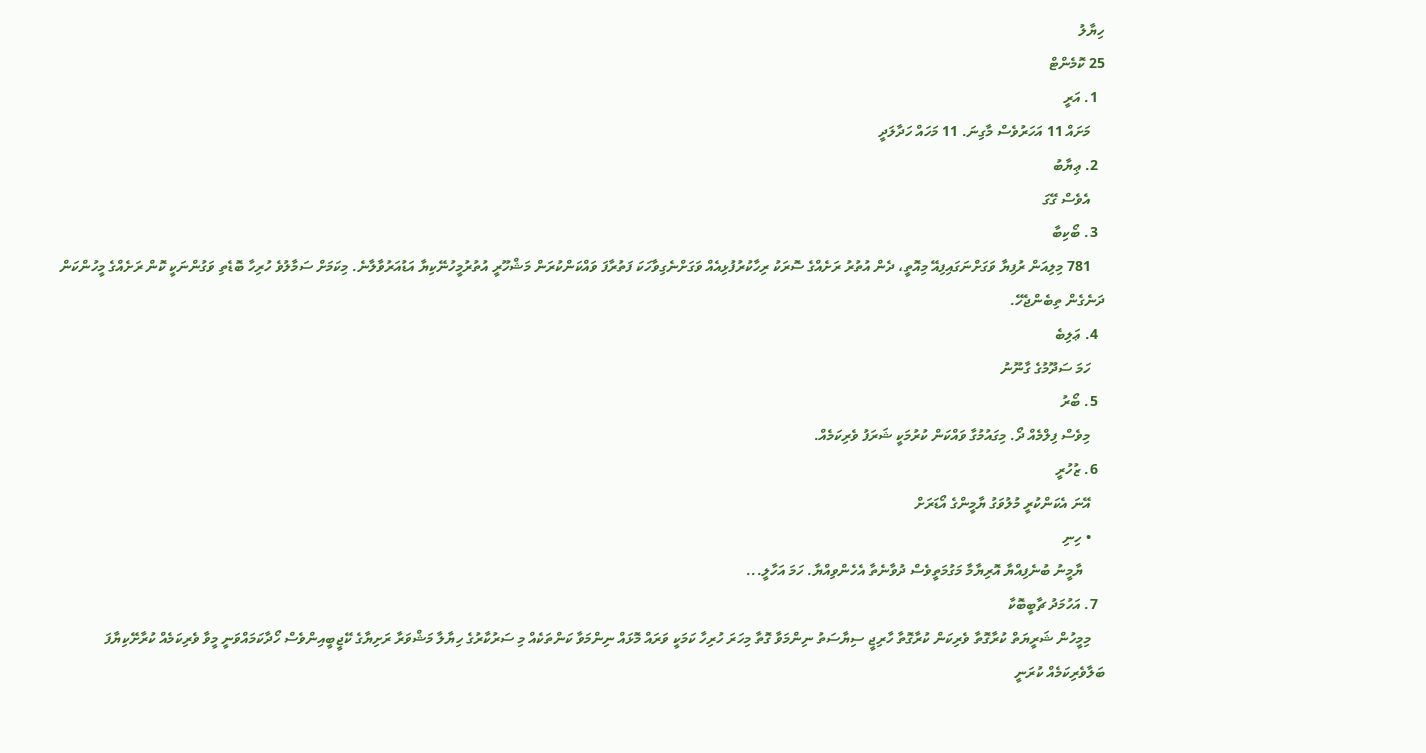ހިޔާލު
25 ކޮމެންޓް
  1. އަރީ
    މަށައް 11 އަހަރުވެސް މާގިނަ. 11 މަހައް ހަދާލަދީ
  2. ޢިޔާބު
    އެވެސް ގޭގަ
  3. ބޯކިބާ
    781 މިލިއަން ރުފިޔާ ވަގަށްނަގައިފިއޭ މިއޮތީ، ދެން އުތުރު ރަށެއްގެ ސޮރަކު ރިހާކުރުފުޅިއެއް ވަގަށްނެގިވާހަކަ ފަތުރާފަ ވައްކަންކުރަން މަޝްހޫރީ އުތުރުމީހުނޭކިޔާ އަޑުއަރުވާލާނެ. މިކަމަށް ސަމާލުވެ ހުރިހާ ބޮޑެތި ވަގުންނަކީ ކޮން ރަށެއްގެ މީހުންކަން ދަނެގެން ތިބެންޖެހޭ.
  4. ޢަލިބެ
    ހަމަ ސަދޫމުގެ ގާނޫނު
  5. ބޯރު
    މިވެސް ފިލްމެއް ދޯ. މިގައުމުގާ ވައްކަން ކުރުމަކީ ޝަރަފު ވެރިކަމެއް.
  6. ޒުހުރީ
    އޭނަ އެކަންކުރީ މުލުވަގު ޔާމީންގެ އޯޑަރަށް
    • ހިނި
      ޔާމީނު ބުނެފިއްޔާ އޮރިޔާމާ މަގުމަތީވެސް ދުވާނެތާ އެހެންވިއްޔާ. ހަމަ އަހާލީ...
  7. އަހުމަދު ޗާބީބޮކާ
    މިމީހުން ޝަރީޔަތް ކުރާގޮތާ ވެރިކަން ކުރާގޮތާ ހާރިޖީ ސިޔާސަތު ނިންމަވާ ގޮތާ މިހަރަ ހުރިހާ ކަމަކީ ވަރައް މޮޅައް ނިންމަވާ ކަންތަކެއް މި ސަރުކާރުގެ ހިޔާލާ މަޝްވަރާ ރަށިޔާގެ ކޭޖީބީއިންވެސް ހޯދާކަމައްވަނީ މީވާ ވެރިކަމެއް ކުރާށޭކިޔާފަ ބަލާވެރިކަމެއް ކުރަނީ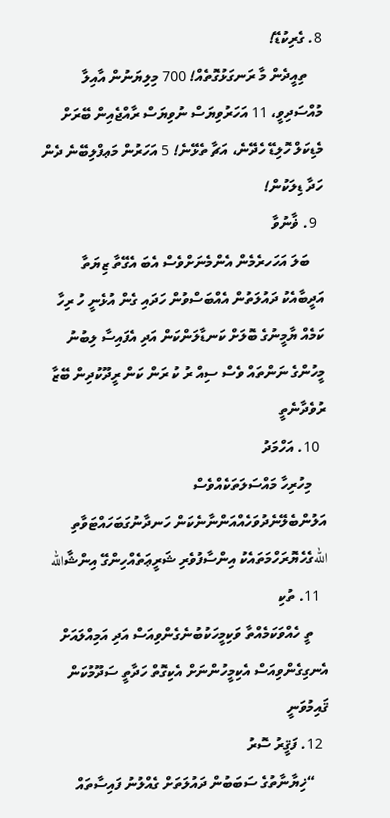8. ގެރިކުޑޭ!
    ތިއީދެން މާ ރަނގަޅުގޮތެއް! 700 މިލިޔަނުން އާއިލާ މުއްސަދިވީ، 11 އަހަރުވިޔަސް ނުވިޔަސް ރާއްޖެއިން ބޭރަށް މެޑިކަލް ހޮލިޑޭ ހެދޭނެ، އަޗާ ތެޅޭނެ! 5 އަހަރުން މަޢފްލިބޭނެ ދެން ހަދާ ޑިލަކުން!
  9. ޥާނުވާ
    ބަލަ އަހަހރެމެން އެންމެނަށްވެސް އެބަ އެގޭތާ ޒިޔަތާ އަދީބާއެކު ދައުލަތުން އެއްބަސްވުން ހަދައި ގެން އުޅެނީ ހު ރިހާ ކަމެއް ޔާމީނުގެ ބޮލަށް ކަނޑާލަންކަން އަދި އެފައިސާ ލިބުނު މީހުންގެ ނަންތައް ވެސް ސިއް ރު ކު ރަން ކަން ރީދޫކުދިން ބޭޒާ ރުވެދާނެތީ
  10. އަހްމަދު
    މިހުރިހާ މައްސަލަތަކެއްވެސް އަލުންބެލޭނެދުވަހެއްއަންނާނެކަން ހަނދާނުގަބަހައްޓަވާތި اللهގެހެޔޮރަހްމަތައެކު އިންސާފުވެރި ޝަރީޢަތެއްހިންގޭ އިންޝާالله
  11. ތުކި
    ތީ ހެއްވަކަމެއްތާ ވަކިމީހަކުބުނެގެންވިއަސް އަދި އަމިއްލައަށް އެނގިގެންވިއަސް އެކިމީހުންނަށް އެކިގޮތް ހަދާތީ ސަދޫމުކަން ޤައިމުވަނީ
  12. ފަޤީރު ސޮރު
    “ޚިޔާނާތުގެ ސަބަބުން ދައުލަތަށް ގެއްލުނު ފައިސާތައް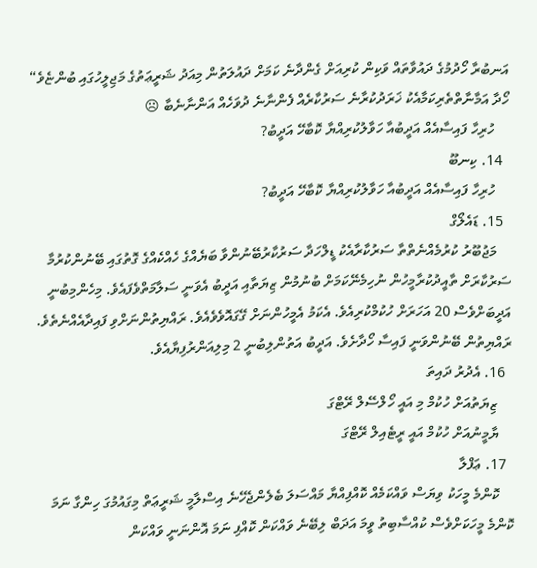އަނބުރާ ހޯދުމުގެ ދައުވާތައް ވަކިން ކުރިއަށް ގެންދާނެ ކަމަށް ދައުލަތުން މިއަދު ޝަރީޢަތުގެ މަޖިލީހުގައި ބުންޏެވެ“ ހޯދާ އަމާނާތްތެރިކަމާއެކު ޚަރަދުކުރާނެ ސަރުކާރެއް ފެންނާނެ ދުވަހެއް އަންނާނެބާ ☹
    ހުރިހާ ފައިސާއެއް އަދީބުއާ ހަވާލުކުރިއްޔާ ކޮބާހޭ އަދީބު?
  14. ކިނބޫ
    ހުރިހާ ފައިސާއެއް އަދީބުއާ ހަވާލުކުރިއްޔާ ކޮބާހޭ އަދީބު?
  15. ޑައެލޯގް
    މަޖުބޫރު ކުރުމެއްނެތްތާ ސަރުކާރާއެކު ޑީލްހަދާ ސަރުކާރުބޭނުންވާ ބަޔެއްގެ ހެއްކެއްގެ ގޮތުގައި ބޭނުންކުރުމާ ސަރުކާރަށް ތާއީދުކުރާމީހުން ނުހިމެނޭކަމަށް ބުނުމުން ޒިޔަތާއި އަދީބު އެވަނީ ސަލާމަތްވެފައެވެ. މިހެންމިބުނީ އަދީބަށްވެސް 20 އަހަރަށް ހުކުމްކުރިއެވެ. އެކަމު އެމީހުންނަށް ގޭގައޮވެވެއެވެ. ރައްޔިތުންނަށްވި ފައިދާއެއްނެތެވެ. ރައްޔިތުން ބޭނުންވަނީ ފައިސާ ހޯދާށެވެ. އަދީބު އަތުންލިބުނީ 2 މިލިއަންރުފިޔާއެވެ.
  16. އެދުރު ދައިތަ
    ޒިޔަތުއަށް ހުކުމް މި އައީ ހޯލްސޭލް ރޭޓްގަ
    ޔާމީނުއަށް ހުކުމް އައީ ރީޓެއިލް ރޭޓްގަ
  17. ޢަފްލާ
    ކޮންމެ މީހަކު ވިޔަސް ވައްކަމެއް ކޮއްފިއްޔާ މައްސަލަ ބެލެންޖެހޭނެ އިސްލާމީ ޝަރީޢަތް މިގައުމުގަ ހިންގާ ނަމަ ކޮންމެ މީހަކަށްވެސް ކުއްސާބިތު ވީމަ އަދަބް ލިބޭނެ ވައްކަން ކޮއްފި ނަމަ އޮންނަނީ ވައްކަން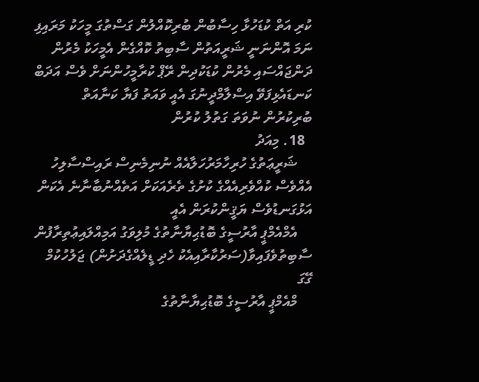ކުރި އަތް ކުޑަހުޅާ ހިސާބުން ބުރިކޮއްލުން ގަސްތުގަ މީހަކު މަރައިފި ނަމަ އޮންނަނީ ޝަރީއަތުން ސާބިތު ކޮއްގެން އެމީހަކު މެރުން ދަންޖައްސައި މެރުން ކުޑަކުދިން ރޭޕް ކުރާމީހުންނަށް ވެސް އަދަބް ކަނޑައެޅިފަވޭ އިސްލާމްދީނުގަ އެއީ ވައަތު ފަޔާ ކަނާއަތް ބުރިކުރުން ނުވަތަ ގަތުލު ކުރުން
  18. މިއަދު
    ޝަރީޢަތުގެ ހުރިހާމަރުހަލާއެއް ނުނިމެނިސް ރައިސްސާލިހު އެއްވެސް ކުއްވެރިއެއްގެ ކުށުގެ ތެރެއަކަށް އަތެއްނުބާނާނެ އެކަން އަޅުގަނޑުވެސް ޔަޤީންކުރަން އެއީ
    އެމްއެމްޕީ އާރުސީގެ ބޮޑުޙިޔާނާތުގެ މުލިވަގު އަމިއްލައިޢުތިރާފުން ސާބިތުވެފައިވާ(ސަރުކާރާއިއެކު ހެދި ޑީލެއްގެދަށުން) ޖަލުހުކުމް ގޭގަ
    މްއެމްޕީ އާރުސީގެ ބޮޑުޙިޔާނާތުގެ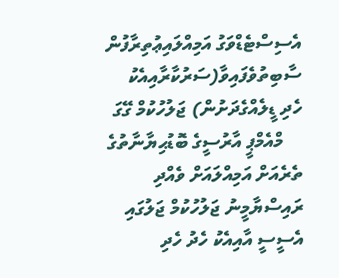އެސިސްޓެޑްވަގު އަމިއްލައިޢުތިރާފުން ސާބިތުވެފައިވާ(ސަރުކާރާއިއެކު ހެދި ޑީލެއްގެދަށުން) ޖަލުހުކުމް ގޭގަ
    މްއެމްޕީ އާރުސީގެ ބޮޑުޙިޔާނާތުގެ ތެރެއަށް އަމިއްލައަށް ވެއްދި ރައިސްޔާމީނު ޖަލުހުކުމް ޖަލުގައި އެސީސީ އާއިއެކު ހެދު ހެދި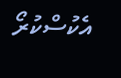އެކުސްކުރޯ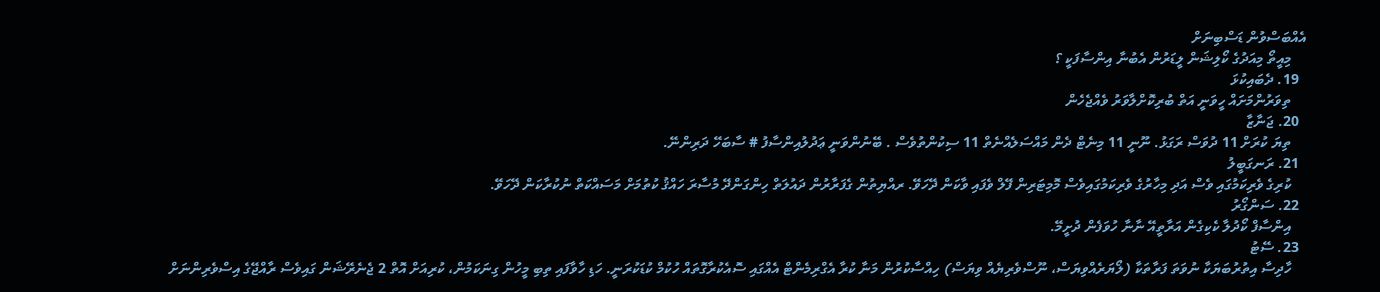އެއްބަސްވުން ޑަސްބިނަށް
    މިއީތޯ މިއަދުގެ ކޯލިޝަން ލީޑަރުން އެބުނާ އިންސާފަކީ ؟
  19. ދެބައިކުޅަ
    ތިވަރުންމަށައް ހީވަނީ އަތް ބުރިކޮށްލާވަރު ވެއްޖެހެން
  20. ޖަނާޒާ
    ތިޔަ ކުރަށް 11 ދުވަސް ރަގަޅު. ނޫނީ 11 މިނެޓް ދެން މައްސަލެއްނެތް 11 ސިކުންތުވެސް . ބޭނުންވަނީ ޢަދުލުއިންސާފު # ސާބަހޭ ދަރިންނޭ.
  21. ރަނގަބީލު
    ކުރިގެ ވެރިކަމުގައި ވެސް އަދި މިހާރުގެ ވެރިކަމުގައިވެސް މޮމިޓަރިން ފޭލް ވެފައި ވާކަން ދޭހަވޭ. ރއްޔިތުން ގެފަރާރުން ދައުލަތް ހިންގަންދޭ މުސާރަ ހައްޤު ކުތުމަށް މަސައްކަތް ނުކުރާކަން ދޭހަވޭ.
  22. ސަންގޯރު
    އިންސާފް ކޯދުލާ ކެކިގެން އަރާތީއޭ ނާނާ ހުވަފެން ދުށީމޭ.
  23. ސޭޓު
    ހާދިސާ އިތުރުބަޔަކާ ނުވަތަ ފަރާތަކާ (ލޯޔަރެއްވިޔަސް، ނޫސްވެރިޔެއް ވިޔަސް) ހިއްސާކުރުން މަނާ ކުރާ އެގްރިމެންޓް އެއްގައި ސޮއެކުރާގޮތައް ހުކުމް ކުޑަކުރަނީ. ހަޑި ހާވާފައި ތިބި މީހުން ގިނަކަމުން، ކުރިއަށް އޮތް 2 ޖެނެރޭޝަން ގައިވެސް ރާއްޖޭގެ އިސްވެރިންނަށް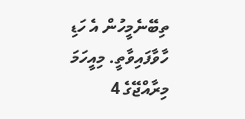ތިބޭނެމީހުން އެ ހަޑި ހާވާފައިވާތީ. މިއީހަމަ މިރާއްޖޭގެ 4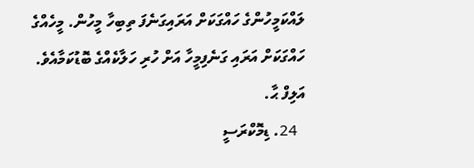ލައްކަމީހުންގެ ހައްގަކަށް އަރައިގަނެފަ ތިބިހާ މީހުން. މީހެއްގެ ހައްގަކަށް އަރައި ގަނެފިމީހާ އަށް ހުރި ހަލާކެއްގެ ބޮޑުކަމާއެވެ. އަލިފް ޙާ.
  24. ޑިމޮކްރަސީ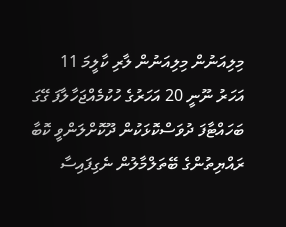މިލިއަނުން މިލިއަނުން ލާރި ކާލީމަ 11 އަހަރު ނޫނީ 20 އަހަރުގެ ހުކުމެއްޖަހާލާފަ ގޭގަ ބަހައްޓާފަ ދުވަސްކޮޅަކުން ދޫކޮށްލަންވީ ކޮބާ ރައްޔިތުންގެ ބޭތަލްމާލުން ނެގިފައިސާ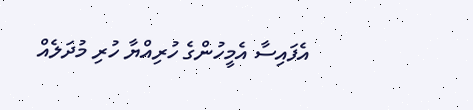އެފައިސާ އެމީހުންގެ ހުރިއްޔާ ހުރި މުދަލެއް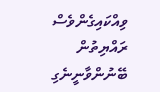ވިއްކައިގެންވެސް ރައްޔިތުން ބޭނުންވާނީނެގި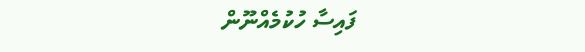ފައިސާ ހުކުމެއްނޫން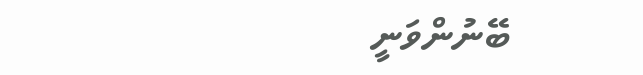ބޭނުންވަނީ